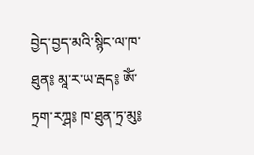བྱེད་བྱད་མའི་སྙིང་ལ་ཁ་ཐུན༔ མཱ་ར་ཡ་རྦད༔ ཨོཾ་ཏྲག་རཀྴ༔ ཁ་ཐུན་ཏྲ་མུ༔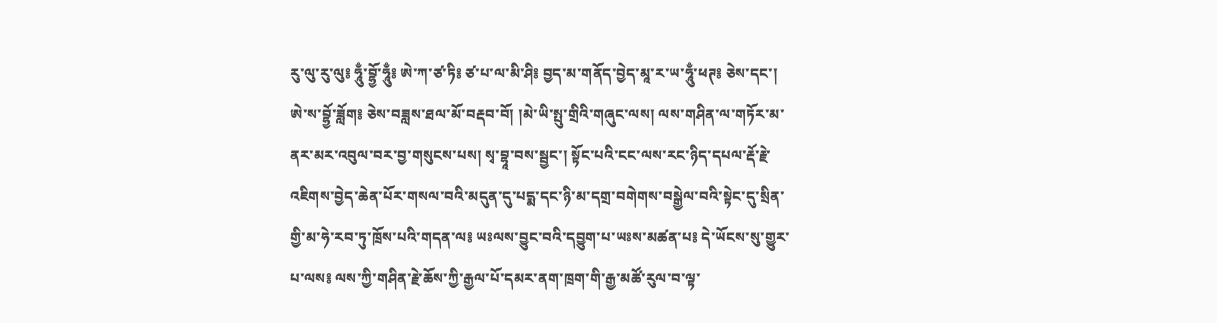རུ་ལུ་རུ་ལུ༔ ཧཱུྃ་བྷྱོ་ཧཱུྃ༔ ཨེ་ཀ་ཙ་ཏི༔ ཙ་པ་ལ་མི་ཤི༔ བྱད་མ་གནོད་བྱེད་མཱ་ར་ཡ་ཧཱུྃ་ཕཊ༔ ཅེས་དང་། ཨེ་ས་བྷྱོ་ཟློག༔ ཅེས་བཟླས་ཐལ་མོ་བརྡབ་བོ། །མེ་ཡི་སྤུ་གྲིའི་གཞུང་ལས། ལས་གཤིན་ལ་གཏོར་མ་ནར་མར་འབུལ་བར་བྱ་གསུངས་པས། སྭ་བྷཱ་བས་སྦྱང་། སྟོང་པའི་ངང་ལས་རང་ཉིད་དཔལ་རྡོ་རྗེ་འཇིགས་བྱེད་ཆེན་པོར་གསལ་བའི་མདུན་དུ་པདྨ་དང་ཉི་མ་དགྲ་བགེགས་བསྒྱེལ་བའི་སྟེང་དུ་སྲིན་གྱི་མ་ཧེ་རབ་ཏུ་ཁྲོས་པའི་གདན་ལ༔ ཡཿལས་བྱུང་བའི་དབྱུག་པ་ཡཿས་མཚན་པ༔ དེ་ཡོངས་སུ་གྱུར་པ་ལས༔ ལས་ཀྱི་གཤིན་རྗེ་ཆོས་ཀྱི་རྒྱལ་པོ་དམར་ནག་ཁྲག་གི་རྒྱ་མཚོ་རུལ་བ་ལྟ་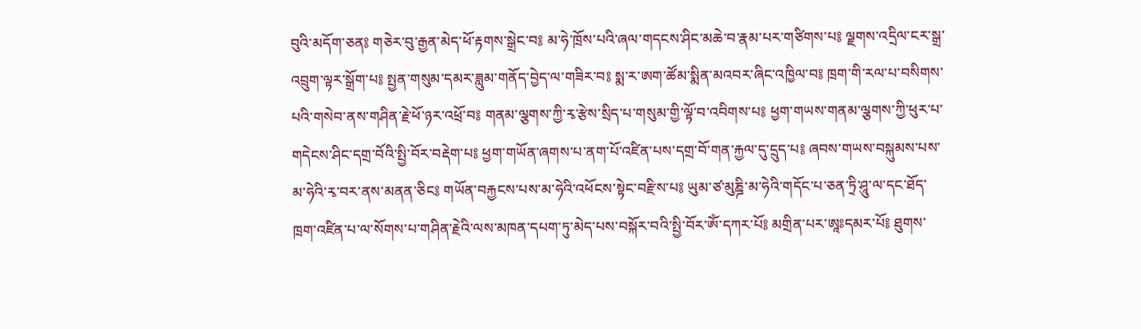བུའི་མདོག་ཅན༔ གཅེར་བུ་རྒྱན་མེད་ཕོ་རྟགས་སྒྲེང་བ༔ མ་ཧེ་ཁྲོས་པའི་ཞལ་གདངས་ཤིང་མཆེ་བ་རྣམ་པར་གཙིགས་པ༔ ལྗགས་འདྲིལ་ངར་སྒྲ་འབྲུག་ལྟར་སྒྲོག་པ༔ སྤྱན་གསུམ་དམར་ཟླུམ་གནོད་བྱེད་ལ་གཟིར་བ༔ སྨ་ར་ཨག་ཚོམ་སྨིན་མའབར་ཞིང་འཁྱིལ་བ༔ ཁྲག་གི་རལ་པ་བསིགས་པའི་གསེབ་ནས་གཤིན་རྗེ་ཕོ་ཉར་འཕྲོ་བ༔ གནམ་ལྕགས་ཀྱི་རྭ་རྩེས་སྲིད་པ་གསུམ་གྱི་ལྟོ་བ་འབིགས་པ༔ ཕྱག་གཡས་གནམ་ལྕགས་ཀྱི་ཕུར་པ་གདེངས་ཤིང་དགྲ་བོའི་སྤྱི་བོར་བརྡེག་པ༔ ཕྱག་གཡོན་ཞགས་པ་ནག་པོ་འཛིན་པས་དགྲ་བོ་གན་རྐྱལ་དུ་དྲུད་པ༔ ཞབས་གཡས་བསྐུམས་པས་མ་ཧེའི་རྭ་བར་ནས་མནན་ཅིང༔ གཡོན་བརྐྱངས་པས་མ་ཧེའི་འཕོངས་སྟེང་བརྫིས་པ༔ ཡུམ་ཙ་མུཎྜི་མ་ཧེའི་གདོང་པ་ཅན་ཏྲི་ཤཱུ་ལ་དང་ཐོད་ཁྲག་འཛིན་པ་ལ་སོགས་པ་གཤིན་རྗེའི་ལས་མཁན་དཔག་ཏུ་མེད་པས་བསྐོར་བའི་སྤྱི་བོར་ཨོཾ་དཀར་པོ༔ མགྲིན་པར་ཨཱཿདམར་པོ༔ ཐུགས་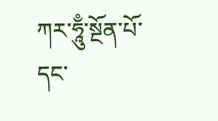ཀར་ཧཱུྃ་སྔོན་པོ་དང་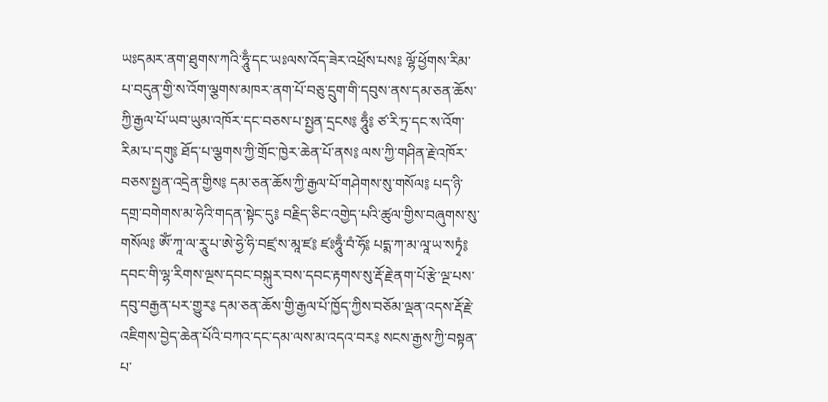ཡཿདམར་ནག་ཐུགས་ཀའི་ཧཱུྃ་དང་ཡཿལས་འོད་ཟེར་འཕྲོས་པས༔ ལྷོ་ཕྱོགས་རིམ་པ་བདུན་གྱི་ས་འོག་ལྕགས་མཁར་ནག་པོ་བཅུ་དྲུག་གི་དབུས་ནས་དམ་ཅན་ཆོས་ཀྱི་རྒྱལ་པོ་ཡབ་ཡུམ་འཁོར་དང་བཅས་པ་སྤྱན་དྲངས༔ ཧཱུྃ༔ ཙ་རི་ཏྲ་དང་ས་འོག་རིམ་པ་དགུ༔ ཐོད་པ་ལྕགས་ཀྱི་གྲོང་ཁྱེར་ཆེན་པོ་ནས༔ ལས་ཀྱི་གཤིན་རྗེ་འཁོར་བཅས་སྤྱན་འདྲེན་གྱིས༔ དམ་ཅན་ཆོས་ཀྱི་རྒྱལ་པོ་གཤེགས་སུ་གསོལ༔ པད་ཉི་དགྲ་བགེགས་མ་ཧེའི་གདན་སྟེང་དུ༔ བརྗིད་ཅིང་འགྱེད་པའི་ཚུལ་གྱིས་བཞུགས་སུ་གསོལ༔ ཨོཾ་ཀཱ་ལ་རཱུ་པ་ཨེ་ཧྱེ་ཧི་བཛྲ་ས་མཱ་ཛ༔ ཛཿཧཱུྃ་བཾ་ཧོ༔ པདྨ་ཀ་མ་ལཱ་ཡ་སཏྭཾ༔ དབང་གི་ལྷ་རིགས་ལྔས་དབང་བསྐུར་བས་དབང་རྟགས་སུ་རྡོ་རྗེ་ནག་པོ་རྩེ་ལྔ་པས་དབུ་བརྒྱན་པར་གྱུར༔ དམ་ཅན་ཆོས་གྱི་རྒྱལ་པོ་ཁྱོད་ཀྱིས་བཅོམ་ལྡན་འདས་རྡོ་རྗེ་འཇིགས་བྱེད་ཆེན་པོའི་བཀའ་དང་དམ་ལས་མ་འདའ་བར༔ སངས་རྒྱས་ཀྱི་བསྟན་པ་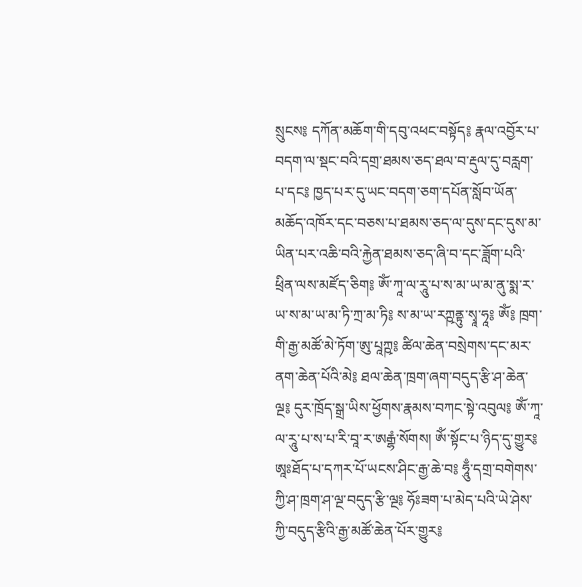སྲུངས༔ དཀོན་མཆོག་གི་དབུ་འཕང་བསྟོད༔ རྣལ་འབྱོར་པ་བདག་ལ་སྡང་བའི་དགྲ་ཐམས་ཅད་ཐལ་བ་རྡུལ་དུ་བརླག་པ་དང༔ ཁྱད་པར་དུ་ཡང་བདག་ཅག་དཔོན་སློབ་ཡོན་མཆོད་འཁོར་དང་བཅས་པ་ཐམས་ཅད་ལ་དུས་དང་དུས་མ་ཡིན་པར་འཆི་བའི་རྐྱེན་ཐམས་ཅད་ཞི་བ་དང་ཟློག་པའི་ཕྲིན་ལས་མཛོད་ཅིག༔ ཨོཾ་ཀཱ་ལ་རཱུ་པ་ས་མ་ཡ་མ་ནུ་སྨ་ར་ཡ་ས་མ་ཡ་མ་ཏི་ཀྲ་མ་ཏི༔ ས་མ་ཡ་རཀྵནྟུ་སྭཱ་ཧཱ༔ ཨོཾ༔ ཁྲག་གི་རྒྱ་མཚོ་མེ་ཏོག་ཨུ་པཱཀྵ༔ ཚིལ་ཆེན་བསྲེགས་དང་མར་ནག་ཆེན་པོའི་མེ༔ ཐལ་ཆེན་ཁྲག་ཞག་བདུད་རྩི་ཤ་ཆེན་ལྔ༔ དུར་ཁྲོད་སྒྲ་ཡིས་ཕྱོགས་རྣམས་བཀང་སྟེ་འབུལ༔ ཨོཾ་ཀཱ་ལ་རཱུ་པ་ས་པ་རི་བཱ་ར་ཨརྒྷཾ་སོགས། ཨོཾ་སྟོང་པ་ཉིད་དུ་གྱུར༔ ཨཱཿཐོད་པ་དཀར་པོ་ཡངས་ཤིང་རྒྱ་ཆེ་བ༔ ཧཱུྃ་དགྲ་བགེགས་ཀྱི་ཤ་ཁྲག་ཤ་ལྔ་བདུད་རྩི་ལྔ༔ ཧོཿཟག་པ་མེད་པའི་ཡེ་ཤེས་ཀྱི་བདུད་རྩིའི་རྒྱ་མཚོ་ཆེན་པོར་གྱུར༔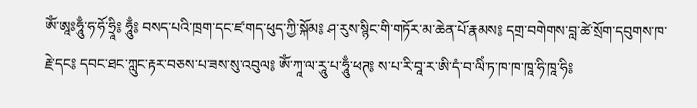ཨོཾ་ཨཱཿཧཱུྃ་ཧ་ཧོ་ཧྲཱི༔ ཧཱུྃ༔ བསད་པའི་ཁྲག་དང་ཛ་གད་ཕུད་ཀྱི་སྐོམ༔ ཤ་རུས་སྙིང་གི་གཏོར་མ་ཆེན་པོ་རྣམས༔ དགྲ་བགེགས་བླ་ཚེ་སྲོག་དབུགས་ཁ་རྗེ་དང༔ དབང་ཐང་ཀླུང་རྟར་བཅས་པ་ཟས་སུ་འབུལ༔ ཨོཾ་ཀཱ་ལ་རཱུ་པ་ཧཱུྃ་ཕཊ༔ ས་པ་རི་བཱ་ར་ཨི་དཾ་བ་ལིཾ་ཏ་ཁ་ཁ་ཁཱ་ཧི་ཁཱ་ཧི༔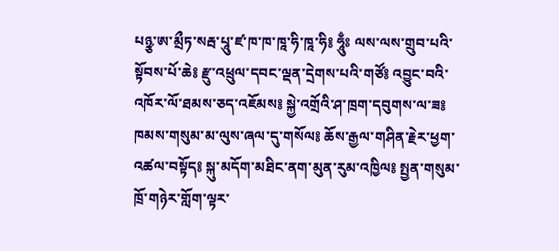པཉྩ་ཨ་མྲྀཏ་སརྦ་པཱུ་ཛ་ཁ་ཁ་ཁཱ་ཧི་ཁཱ་ཧི༔ ཧཱུྃཿ ལས་ལས་གྲུབ་པའི་སྟོབས་པོ་ཆེ༔ རྫུ་འཕྲུལ་དབང་ལྡན་དྲེགས་པའི་གཙོ༔ འབྱུང་བའི་འཁོར་ལོ་ཐམས་ཅད་འཇོམས༔ སྐྱེ་འགྲོའི་ཤ་ཁྲག་དབུགས་ལ་ཟ༔ ཁམས་གསུམ་མ་ལུས་ཞལ་དུ་གསོལ༔ ཆོས་རྒྱལ་གཤིན་རྗེར་ཕྱག་འཚལ་བསྟོད༔ སྐུ་མདོག་མཐིང་ནག་མུན་རུམ་འཁྱིལ༔ སྤྱན་གསུམ་ཁྲོ་གཉེར་གློག་ལྟར་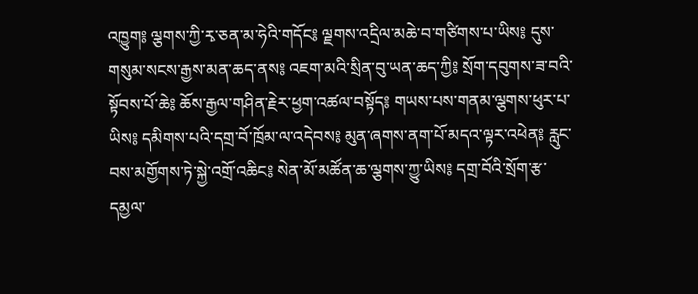འཁྱུག༔ ལྕགས་ཀྱི་རྭ་ཅན་མ་ཧེའི་གདོང༔ ལྗགས་འདྲིལ་མཆེ་བ་གཙིགས་པ་ཡིས༔ དུས་གསུམ་སངས་རྒྱས་མན་ཆད་ནས༔ འཇག་མའི་སྲིན་བུ་ཡན་ཆད་ཀྱི༔ སྲོག་དབུགས་ཟ་བའི་སྟོབས་པོ་ཆེ༔ ཆོས་རྒྱལ་གཤིན་རྗེར་ཕྱག་འཚལ་བསྟོད༔ གཡས་པས་གནམ་ལྕགས་ཕུར་པ་ཡིས༔ དམིགས་པའི་དགྲ་བོ་ཁྲོམ་ལ་འདེབས༔ མུན་ཞགས་ནག་པོ་མདའ་ལྟར་འཕེན༔ རླུང་བས་མགྱོགས་ཏེ་སྐྱེ་འགྲོ་འཆིང༔ སེན་མོ་མཚོན་ཆ་ལྕགས་ཀྱུ་ཡིས༔ དགྲ་བོའི་སྲོག་རྩ་དམྱལ་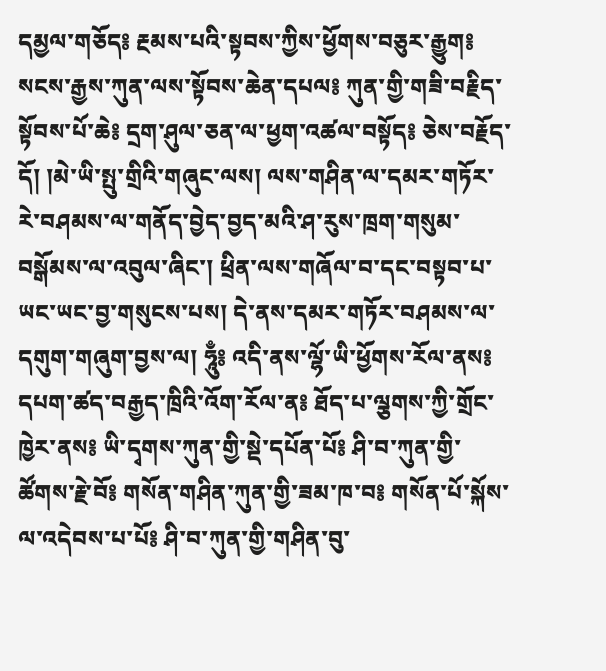དམྱལ་གཅོད༔ རྔམས་པའི་སྟབས་ཀྱིས་ཕྱོགས་བཅུར་རྒྱུག༔ སངས་རྒྱས་ཀུན་ལས་སྟོབས་ཆེན་དཔལ༔ ཀུན་གྱི་གཟི་བརྗིད་སྟོབས་པོ་ཆེ༔ དྲག་ཤུལ་ཅན་ལ་ཕྱག་འཚལ་བསྟོད༔ ཅེས་བརྗོད་དོ། །མེ་ཡི་སྤུ་གྲིའི་གཞུང་ལས། ལས་གཤིན་ལ་དམར་གཏོར་རེ་བཤམས་ལ་གནོད་བྱེད་བྱད་མའི་ཤ་རུས་ཁྲག་གསུམ་བསྒོམས་ལ་འབུལ་ཞིང་། ཕྲིན་ལས་གཞོལ་བ་དང་བསྟབ་པ་ཡང་ཡང་བྱ་གསུངས་པས། དེ་ནས་དམར་གཏོར་བཤམས་ལ་དགུག་གཞུག་བྱས་ལ། ཧཱུྃ༔ འདི་ནས་ལྷོ་ཡི་ཕྱོགས་རོལ་ནས༔ དཔག་ཚད་བརྒྱད་ཁྲིའི་འོག་རོལ་ན༔ ཐོད་པ་ལྕགས་ཀྱི་གྲོང་ཁྱེར་ནས༔ ཡི་དྭགས་ཀུན་གྱི་སྡེ་དཔོན་པོ༔ ཤི་བ་ཀུན་གྱི་ཚོགས་རྗེ་བོ༔ གསོན་གཤིན་ཀུན་གྱི་ཟམ་ཁ་བ༔ གསོན་པོ་སྐོས་ལ་འདེབས་པ་པོ༔ ཤི་བ་ཀུན་གྱི་གཤིན་བུ་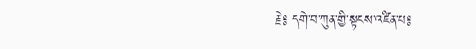རྗེ༔ དགེ་བ་ཀུན་གྱི་སྟངས་འཛིན་པ༔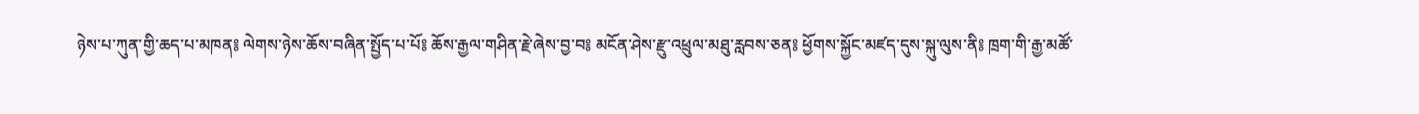ཉེས་པ་ཀུན་གྱི་ཆད་པ་མཁན༔ ལེགས་ཉེས་ཆོས་བཞིན་སྤྱོད་པ་པོ༔ ཆོས་རྒྱལ་གཤིན་རྗེ་ཞེས་བྱ་བ༔ མངོན་ཤེས་རྫུ་འཕྲུལ་མཐུ་རླབས་ཅན༔ ཕྱོགས་སྐྱོང་མཛད་དུས་སྐུ་ལུས་ནི༔ ཁྲག་གི་རྒྱ་མཚོ་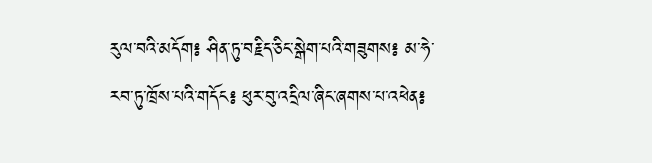རུལ་བའི་མདོག༔ ཤིན་ཏུ་བརྗིད་ཅིང་སྒེག་པའི་གཟུགས༔ མ་ཧེ་རབ་ཏུ་ཁྲོས་པའི་གདོང༔ ཕུར་བུ་འདྲིལ་ཞིང་ཞགས་པ་འཕེན༔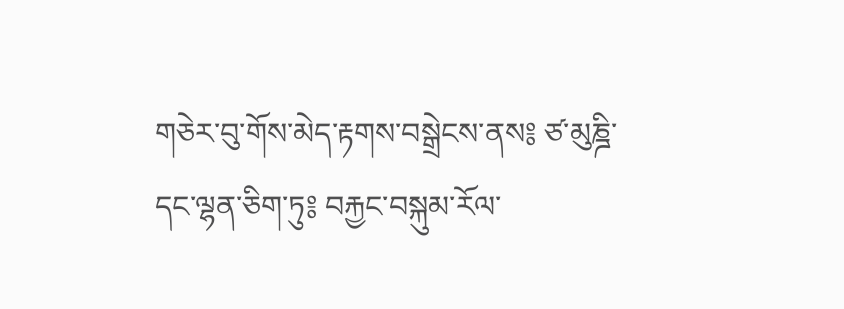གཅེར་བུ་གོས་མེད་རྟགས་བསྒྲེངས་ནས༔ ཙ་མུཎྜི་དང་ལྷན་ཅིག་ཏུ༔ བརྐྱང་བསྐུམ་རོལ་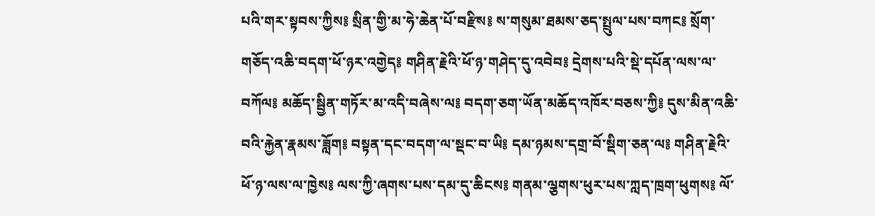པའི་གར་སྟབས་ཀྱིས༔ སྲིན་གྱི་མ་ཧེ་ཆེན་པོ་བརྫིས༔ ས་གསུམ་ཐམས་ཅད་སྤྲུལ་པས་བཀང༔ སྲོག་གཅོད་འཆི་བདག་ཕོ་ཉར་འགྱེད༔ གཤིན་རྗེའི་ཕོ་ཉ་གཤེད་དུ་འབེབ༔ དྲེགས་པའི་སྡེ་དཔོན་ལས་ལ་བཀོལ༔ མཆོད་སྦྱིན་གཏོར་མ་འདི་བཞེས་ལ༔ བདག་ཅག་ཡོན་མཆོད་འཁོར་བཅས་ཀྱི༔ དུས་མིན་འཆི་བའི་རྐྱེན་རྣམས་ཟློག༔ བསྟན་དང་བདག་ལ་སྡང་བ་ཡི༔ དམ་ཉམས་དགྲ་བོ་སྡིག་ཅན་ལ༔ གཤིན་རྗེའི་ཕོ་ཉ་ལས་ལ་ཁྱེས༔ ལས་ཀྱི་ཞགས་པས་དམ་དུ་ཆིངས༔ གནམ་ལྕགས་ཕུར་པས་ཀླད་ཁྲག་ཕུགས༔ ལོ་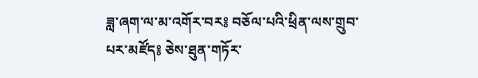ཟླ་ཞག་ལ་མ་འགོར་བར༔ བཅོལ་པའི་ཕྲིན་ལས་གྲུབ་པར་མཛོད༔ ཅེས་ཐུན་གཏོར་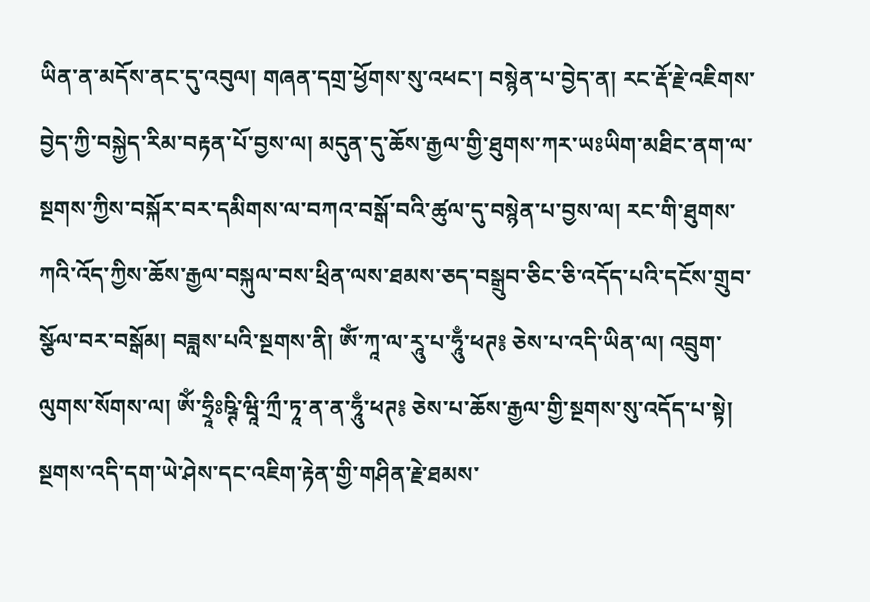ཡིན་ན་མདོས་ནང་དུ་འབུལ། གཞན་དགྲ་ཕྱོགས་སུ་འཕང་། བསྙེན་པ་བྱེད་ན། རང་རྡོ་རྗེ་འཇིགས་བྱེད་ཀྱི་བསྐྱེད་རིམ་བརྟན་པོ་བྱས་ལ། མདུན་དུ་ཆོས་རྒྱལ་གྱི་ཐུགས་ཀར་ཡཿཡིག་མཐིང་ནག་ལ་སྔགས་ཀྱིས་བསྐོར་བར་དམིགས་ལ་བཀའ་བསྒོ་བའི་ཚུལ་དུ་བསྙེན་པ་བྱས་ལ། རང་གི་ཐུགས་ཀའི་འོད་ཀྱིས་ཆོས་རྒྱལ་བསྐུལ་བས་ཕྲིན་ལས་ཐམས་ཅད་བསྒྲུབ་ཅིང་ཅི་འདོད་པའི་དངོས་གྲུབ་སྩོལ་བར་བསྒོམ། བཟླས་པའི་སྔགས་ནི། ཨོཾ་ཀཱ་ལ་རཱུ་པ་ཧཱུྃ་ཕཊ༔ ཅེས་པ་འདི་ཡིན་ལ། འབྲུག་ལུགས་སོགས་ལ། ཨོཾ་ཧྲཱིཿཥྚི་ཝཱི་ཀྲྀ་ཏཱ་ན་ན་ཧཱུྃ་ཕཊ༔ ཅེས་པ་ཆོས་རྒྱལ་གྱི་སྔགས་སུ་འདོད་པ་སྟེ། སྔགས་འདི་དག་ཡེ་ཤེས་དང་འཇིག་རྟེན་གྱི་གཤིན་རྗེ་ཐམས་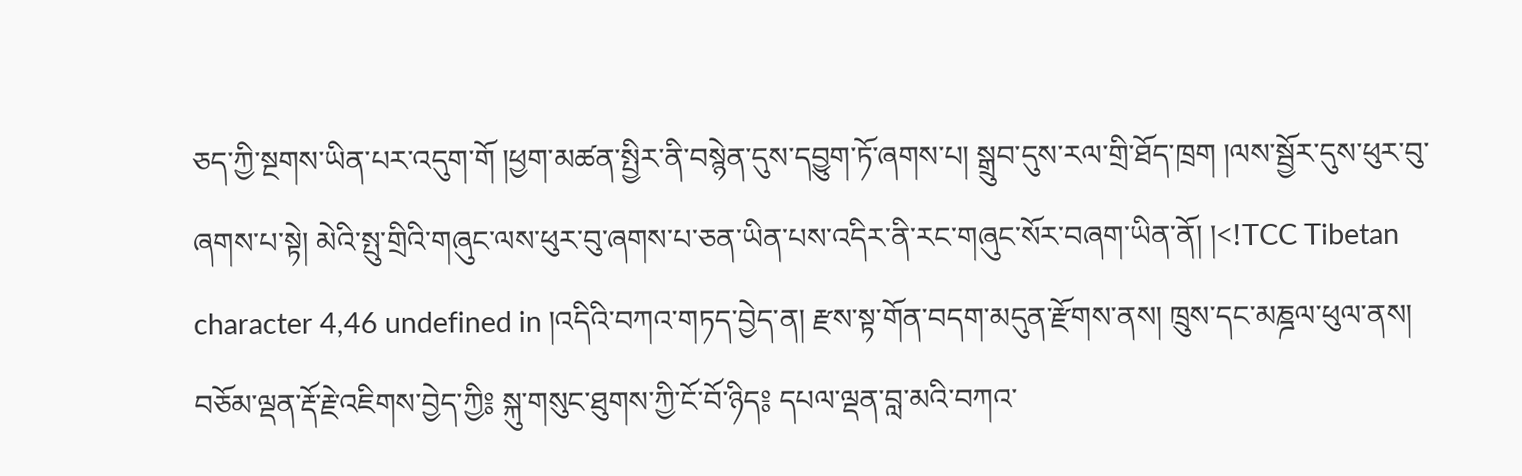ཅད་ཀྱི་སྔགས་ཡིན་པར་འདུག་གོ །ཕྱག་མཚན་སྤྱིར་ནི་བསྙེན་དུས་དབྱུག་ཏོ་ཞགས་པ། སྒྲུབ་དུས་རལ་གྲི་ཐོད་ཁྲག །ལས་སྦྱོར་དུས་ཕུར་བུ་ཞགས་པ་སྟེ། མེའི་སྤུ་གྲིའི་གཞུང་ལས་ཕུར་བུ་ཞགས་པ་ཅན་ཡིན་པས་འདིར་ནི་རང་གཞུང་སོར་བཞག་ཡིན་ནོ། །<!TCC Tibetan character 4,46 undefined in །འདིའི་བཀའ་གཏད་བྱེད་ན། རྫས་སྟ་གོན་བདག་མདུན་རྫོགས་ནས། ཁྲུས་དང་མཎྜལ་ཕུལ་ནས། བཅོམ་ལྡན་རྡོ་རྗེ་འཇིགས་བྱེད་ཀྱི༔ སྐུ་གསུང་ཐུགས་ཀྱི་ངོ་བོ་ཉིད༔ དཔལ་ལྡན་བླ་མའི་བཀའ་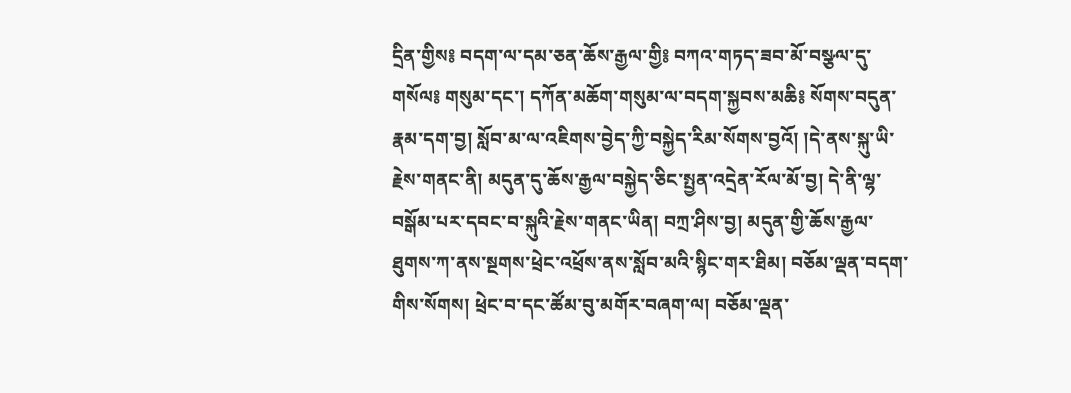དྲིན་གྱིས༔ བདག་ལ་དམ་ཅན་ཆོས་རྒྱལ་གྱི༔ བཀའ་གཏད་ཟབ་མོ་བསྩལ་དུ་གསོལ༔ གསུམ་དང་། དཀོན་མཆོག་གསུམ་ལ་བདག་སྐྱབས་མཆི༔ སོགས་བདུན་རྣམ་དག་བྱ། སློབ་མ་ལ་འཇིགས་བྱེད་ཀྱི་བསྐྱེད་རིམ་སོགས་བྱའོ། །དེ་ནས་སྐུ་ཡི་རྗེས་གནང་ནི། མདུན་དུ་ཆོས་རྒྱལ་བསྐྱེད་ཅིང་སྤྱན་འདྲེན་རོལ་མོ་བྱ། དེ་ནི་ལྷ་བསྒོམ་པར་དབང་བ་སྐུའི་རྗེས་གནང་ཡིན། བཀྲ་ཤིས་བྱ། མདུན་གྱི་ཆོས་རྒྱལ་ཐུགས་ཀ་ནས་སྔགས་ཕྲེང་འཕྲོས་ནས་སློབ་མའི་སྙིང་གར་ཐིམ། བཅོམ་ལྡན་བདག་གིས་སོགས། ཕྲེང་བ་དང་ཚོམ་བུ་མགོར་བཞག་ལ། བཅོམ་ལྡན་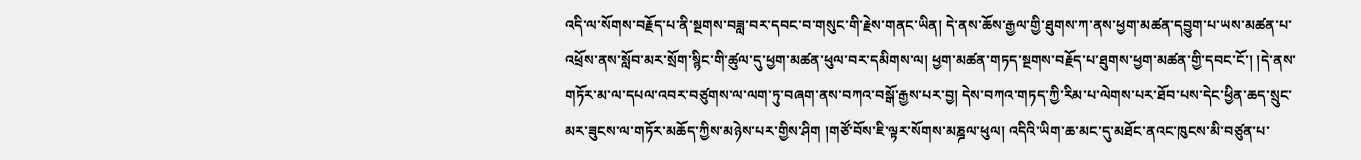འདི་ལ་སོགས་བརྗོད་པ་ནི་སྔགས་བཟླ་བར་དབང་བ་གསུང་གི་རྗེས་གནང་ཡིན། དེ་ནས་ཆོས་རྒྱལ་གྱི་ཐུགས་ཀ་ནས་ཕྱག་མཚན་དབྱུག་པ་ཡས་མཚན་པ་འཕྲོས་ནས་སློབ་མར་སྲོག་སྙིང་གི་ཚུལ་དུ་ཕྱག་མཚན་ཕུལ་བར་དམིགས་ལ། ཕྱག་མཚན་གཏད་སྔགས་བརྗོད་པ་ཐུགས་ཕྱག་མཚན་གྱི་དབང་ངོ་། །དེ་ནས་གཏོར་མ་ལ་དཔལ་འབར་བཙུགས་ལ་ལག་ཏུ་བཞག་ནས་བཀའ་བསྒོ་རྒྱས་པར་བྱ། དེས་བཀའ་གཏད་ཀྱི་རིམ་པ་ལེགས་པར་ཐོབ་པས་དེང་ཕྱིན་ཆད་སྲུང་མར་ཟུངས་ལ་གཏོར་མཆོད་ཀྱིས་མཉེས་པར་གྱིས་ཤིག །གཙོ་བོས་ཇི་ལྟར་སོགས་མཎྜལ་ཕུལ། འདིའི་ཡིག་ཆ་མང་དུ་མཐོང་ནའང་ཁུངས་མི་བཙུན་པ་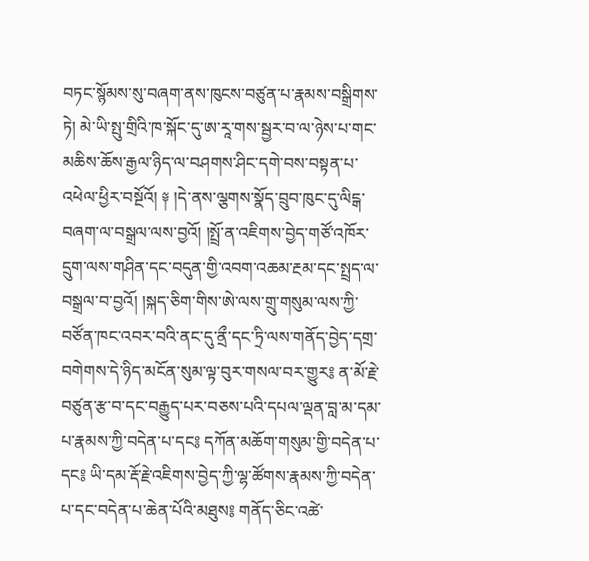བཏང་སྙོམས་སུ་བཞག་ནས་ཁུངས་བཙུན་པ་རྣམས་བསྒྲིགས་ཏེ། མེ་ཡི་སྤུ་གྲིའི་ཁ་སྐོང་དུ་ཨ་རཱ་གས་སྦྱར་བ་ལ་ཉེས་པ་གང་མཆིས་ཆོས་རྒྱལ་ཉིད་ལ་བཤགས་ཤིང་དགེ་བས་བསྟན་པ་འཕེལ་ཕྱིར་བསྔོའོ། ༈ །དེ་ནས་ལྕགས་སྣོད་བྲུབ་ཁུང་དུ་ལིངྒ་བཞག་ལ་བསྒྲལ་ལས་བྱའོ། །སྤྲོ་ན་འཇིགས་བྱེད་གཙོ་འཁོར་དྲུག་ལས་གཤིན་དང་བདུན་གྱི་འབག་འཆམ་རྔམ་དང་སྤྲད་ལ་བསྒྲལ་བ་བྱའོ། །སྐད་ཅིག་གིས་ཨེ་ལས་གྲུ་གསུམ་ལས་ཀྱི་བཙོན་ཁང་འབར་བའི་ནང་དུ་ནྲྀ་དང་ཏྲི་ལས་གནོད་བྱེད་དགྲ་བགེགས་དེ་ཉིད་མངོན་སུམ་ལྟ་བུར་གསལ་བར་གྱུར༔ ན་མོ་རྗེ་བཙུན་རྩ་བ་དང་བརྒྱུད་པར་བཅས་པའི་དཔལ་ལྡན་བླ་མ་དམ་པ་རྣམས་ཀྱི་བདེན་པ་དང༔ དཀོན་མཆོག་གསུམ་གྱི་བདེན་པ་དང༔ ཡི་དམ་རྡོ་རྗེ་འཇིགས་བྱེད་ཀྱི་ལྷ་ཚོགས་རྣམས་ཀྱི་བདེན་པ་དང་བདེན་པ་ཆེན་པོའི་མཐུས༔ གནོད་ཅིང་འཚེ་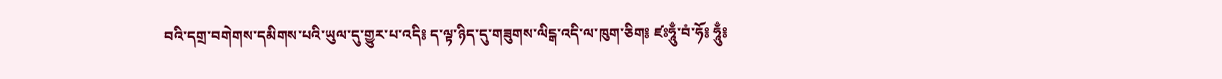བའི་དགྲ་བགེགས་དམིགས་པའི་ཡུལ་དུ་གྱུར་པ་འདི༔ ད་ལྟ་ཉིད་དུ་གཟུགས་ལིངྒ་འདི་ལ་ཁུག་ཅིག༔ ཛཿཧཱུྃ་བཾ་ཧོ༔ ཧཱུྃ༔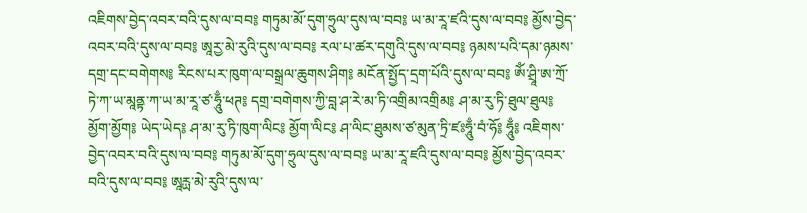འཇིགས་བྱེད་འབར་བའི་དུས་ལ་བབ༔ གཏུམ་མོ་དུག་ཧྲུལ་དུས་ལ་བབ༔ ཡ་མ་རཱ་ཛའི་དུས་ལ་བབ༔ མྱོས་བྱེད་འབར་བའི་དུས་ལ་བབ༔ ཨཱརྱ་མེ་རུའི་དུས་ལ་བབ༔ རལ་པ་ཚར་དགུའི་དུས་ལ་བབ༔ ཉམས་པའི་དམ་ཉམས་དགྲ་དང་བགེགས༔ རིངས་པར་ཁུག་ལ་བསྒྲལ་ཆུགས་ཤིག༔ མངོན་སྤྱོད་དྲག་པོའི་དུས་ལ་བབ༔ ཨོཾ་ཤྲཱི་ཨ་ཀྲོ་ཏེ་ཀ་ཡ་མཱནྟ་ཀ་ཡ་མ་རཱ་ཙ་ཧཱུྃ་ཕཊ༔ དགྲ་བགེགས་ཀྱི་བླ་ཤ་རེ་མ་ཏི་འགྲིམ་འགྲིམ༔ ཤ་མ་རུ་ཏི་ཐུལ་ཐུལ༔ མྱོག་མྱོག༔ ཡེད་ཡེད༔ ཤ་མ་རུ་ཏི་ཁུག་ལིང༔ མྱོག་ལིང༔ ཤ་ལིང་ཐུམས་ཙ་མུན་ཏྲི་ཛཿཧཱུྃ་བཾ་ཧོ༔ ཧཱུྃ༔ འཇིགས་བྱེད་འབར་བའི་དུས་ལ་བབ༔ གཏུམ་མོ་དུག་ཧྲུལ་དུས་ལ་བབ༔ ཡ་མ་རཱ་ཛའི་དུས་ལ་བབ༔ མྱོས་བྱེད་འབར་བའི་དུས་ལ་བབ༔ ཨཱརྻ་མེ་རུའི་དུས་ལ་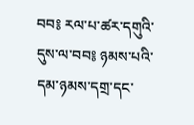བབ༔ རལ་པ་ཚར་དགུའི་དུས་ལ་བབ༔ ཉམས་པའི་དམ་ཉམས་དགྲ་དང་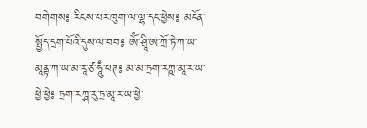བགེགས༔ རིངས་པར་ཁུག་ལ་ལྷ་དང་ཕྱེས༔ མངོན་སྤྱོད་དྲག་པོའི་དུས་ལ་བབ༔ ཨོཾ་ཤྲཱི་ཨ་ཀྲོ་ཏེ་ཀ་ཡ་མཱནྟ་ཀ་ཡ་མ་རཱ་ཙ་ཧཱུྃ་ཕཊ༔ མ་མ་ཏྲག་རཀྵ་མཱ་ར་ཡ་ཕྱེ་ཕྱེ༔ ཏྲག་རཀྴ་རུ་ཏྲ་མཱ་ར་ཡ་ཕྱེ་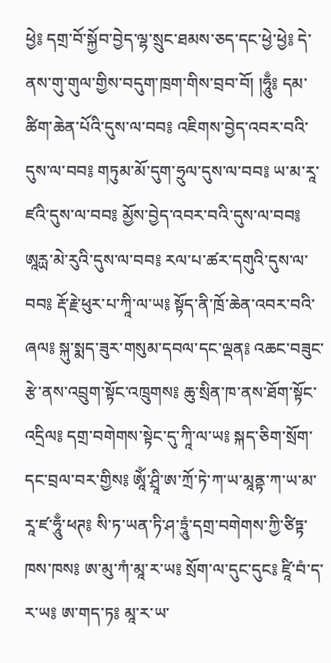ཕྱེ༔ དགྲ་བོ་སྐྱོབ་བྱེད་ལྷ་སྲུང་ཐམས་ཅད་དང་ཕྱེ་ཕྱེ༔ དེ་ནས་གུ་གུལ་གྱིས་བདུག་ཁྲག་གིས་བྲབ་བོ། །ཧཱུྃ༔ དམ་ཚིག་ཆེན་པོའི་དུས་ལ་བབ༔ འཇིགས་བྱེད་འབར་བའི་དུས་ལ་བབ༔ གཏུམ་མོ་དུག་ཧྲུལ་དུས་ལ་བབ༔ ཡ་མ་རཱ་ཛའི་དུས་ལ་བབ༔ མྱོས་བྱེད་འབར་བའི་དུས་ལ་བབ༔ ཨཱརྻ་མེ་རུའི་དུས་ལ་བབ༔ རལ་པ་ཚར་དགུའི་དུས་ལ་བབ༔ རྡོ་རྗེ་ཕུར་པ་ཀཱི་ལ་ཡ༔ སྟོད་ནི་ཁྲོ་ཆེན་འབར་བའི་ཞལ༔ སྐུ་སྨད་ཟུར་གསུམ་དབལ་དང་ལྡན༔ འཆང་བཟུང་རྩེ་ནས་འབྲུག་སྟོང་འཁྲུགས༔ ཆུ་སྲིན་ཁ་ནས་ཐོག་སྟོང་འདྲིལ༔ དགྲ་བགེགས་སྟེང་དུ་ཀཱི་ལ་ཡ༔ སྐད་ཅིག་སྲོག་དང་བྲལ་བར་གྱིས༔ ཨཱོཾ་ཤྲཱི་ཨ་ཀྲོ་ཏེ་ཀ་ཡ་མཱནྟ་ཀ་ཡ་མ་རཱ་ཛ་ཧཱུྃ་ཕཊ༔ སི་ཏ་ཡན་ཏི་ཤ་ཏྲཱུཾ་དགྲ་བགེགས་ཀྱི་ཙིཏྟ་ཁས་ཁས༔ ཨ་མུ་ཀཾ་མཱ་ར་ཡ༔ སྲོག་ལ་དུང་དུང༔ ཛཱི་བཾ་ད་ར་ཡ༔ ཨ་གད་ཏ༔ མཱ་ར་ཡ་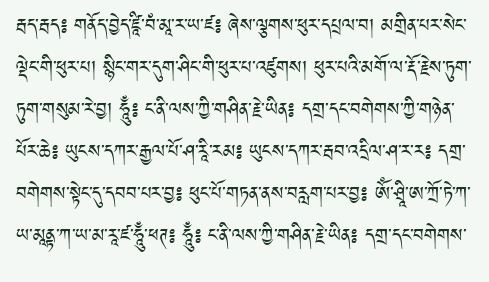རྦད་རྦད༔ གནོད་བྱེད་ཛཱི་བཾ་མཱ་ར་ཡ་ཛ༔ ཞེས་ལྕགས་ཕུར་དཔྲལ་བ། མགྲིན་པར་སེང་ལྡེང་གི་ཕུར་པ། སྙིང་གར་དུག་ཤིང་གི་ཕུར་པ་འཛུགས། ཕུར་པའི་མགོ་ལ་རྡོ་རྗེས་ཏུག་ཏུག་གསུམ་རེ་བྱ། ཧཱུྃ༔ ང་ནི་ལས་ཀྱི་གཤིན་རྗེ་ཡིན༔ དགྲ་དང་བགེགས་ཀྱི་གཉེན་པོར་ཆེ༔ ཡུངས་དཀར་རྒྱལ་པོ་ཤ་རཱི་རམ༔ ཡུངས་དཀར་རྦབ་འདྲིལ་ཤ་ར་ར༔ དགྲ་བགེགས་སྟེང་དུ་དབབ་པར་བྱ༔ ཕུང་པོ་གཏན་ནས་བརླག་པར་བྱ༔ ཨོཾ་ཤྲཱི་ཨ་ཀྲོ་ཏེ་ཀ་ཡ་མཱནྟ་ཀ་ཡ་མ་རཱ་ཛ་ཧཱུྃ་ཕཊ༔ ཧཱུྃ༔ ང་ནི་ལས་ཀྱི་གཤིན་རྗེ་ཡིན༔ དགྲ་དང་བགེགས་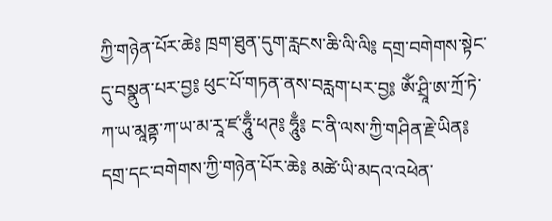ཀྱི་གཉེན་པོར་ཆེ༔ ཁྲག་ཐུན་དུག་རླངས་ཆི་ལི་ལི༔ དགྲ་བགེགས་སྟེང་དུ་བསྣུན་པར་བྱ༔ ཕུང་པོ་གཏན་ནས་བརླག་པར་བྱ༔ ཨོཾ་ཤྲཱི་ཨ་ཀྲོ་ཏེ་ཀ་ཡ་མཱནྟ་ཀ་ཡ་མ་རཱ་ཛ་ཧཱུྃ་ཕཊ༔ ཧཱུྃ༔ ང་ནི་ལས་ཀྱི་གཤིན་རྗེ་ཡིན༔ དགྲ་དང་བགེགས་ཀྱི་གཉེན་པོར་ཆེ༔ མཚེ་ཡི་མདའ་འཕེན་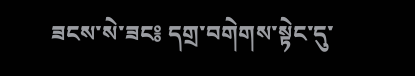ཟངས་སེ་ཟང༔ དགྲ་བགེགས་སྟེང་དུ་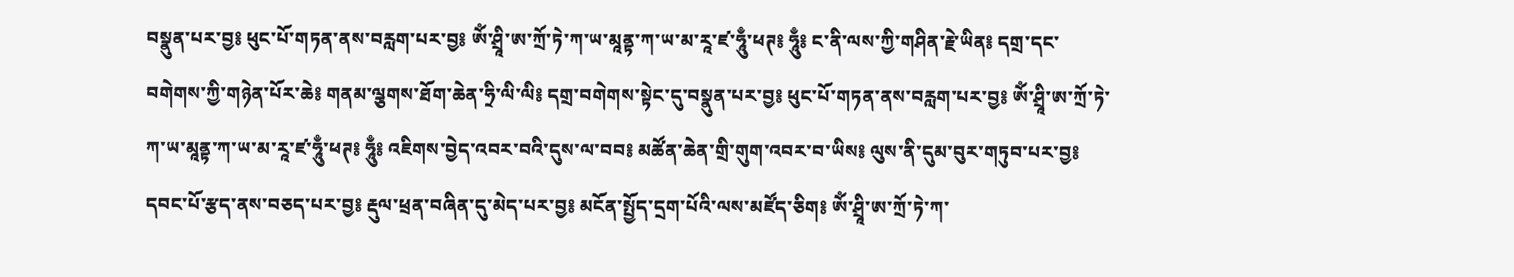བསྣུན་པར་བྱ༔ ཕུང་པོ་གཏན་ནས་བརླག་པར་བྱ༔ ཨོཾ་ཤྲཱི་ཨ་ཀྲོ་ཏེ་ཀ་ཡ་མཱནྟ་ཀ་ཡ་མ་རཱ་ཛ་ཧཱུྃ་ཕཊ༔ ཧཱུྃ༔ ང་ནི་ལས་ཀྱི་གཤིན་རྗེ་ཡིན༔ དགྲ་དང་བགེགས་ཀྱི་གཉེན་པོར་ཆེ༔ གནམ་ལྕགས་ཐོག་ཆེན་ཧྲི་ལི་ལི༔ དགྲ་བགེགས་སྟེང་དུ་བསྣུན་པར་བྱ༔ ཕུང་པོ་གཏན་ནས་བརླག་པར་བྱ༔ ཨོཾ་ཤྲཱི་ཨ་ཀྲོ་ཏེ་ཀ་ཡ་མཱནྟ་ཀ་ཡ་མ་རཱ་ཛ་ཧཱུྃ་ཕཊ༔ ཧཱུྃ༔ འཇིགས་བྱེད་འབར་བའི་དུས་ལ་བབ༔ མཚོན་ཆེན་གྲི་གུག་འབར་བ་ཡིས༔ ལུས་ནི་དུམ་བུར་གཏུབ་པར་བྱ༔ དབང་པོ་རྩད་ནས་བཅད་པར་བྱ༔ རྡུལ་ཕྲན་བཞིན་དུ་མེད་པར་བྱ༔ མངོན་སྤྱོད་དྲག་པོའི་ལས་མཛོད་ཅིག༔ ཨོཾ་ཤྲཱི་ཨ་ཀྲོ་ཏེ་ཀ་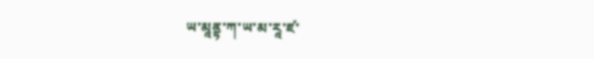ཡ་མཱནྟ་ཀ་ཡ་མ་རཱ་ཛ་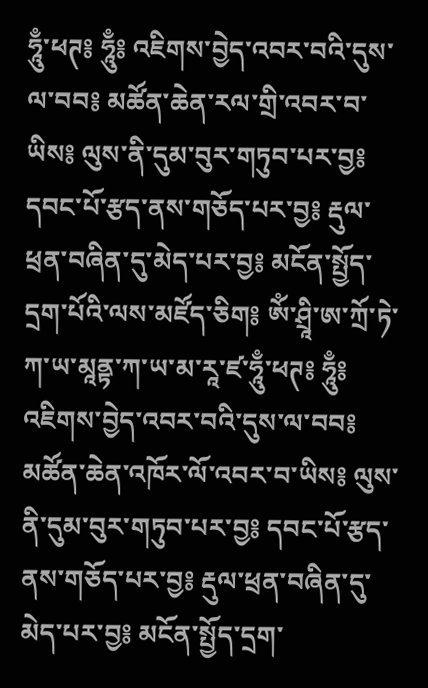ཧཱུྃ་ཕཊ༔ ཧཱུྃ༔ འཇིགས་བྱེད་འབར་བའི་དུས་ལ་བབ༔ མཚོན་ཆེན་རལ་གྲི་འབར་བ་ཡིས༔ ལུས་ནི་དུམ་བུར་གཏུབ་པར་བྱ༔ དབང་པོ་རྩད་ནས་གཅོད་པར་བྱ༔ རྡུལ་ཕྲན་བཞིན་དུ་མེད་པར་བྱ༔ མངོན་སྤྱོད་དྲག་པོའི་ལས་མཛོད་ཅིག༔ ཨོཾ་ཤྲཱི་ཨ་ཀྲོ་ཏེ་ཀ་ཡ་མཱནྟ་ཀ་ཡ་མ་རཱ་ཛ་ཧཱུྃ་ཕཊ༔ ཧཱུྃ༔ འཇིགས་བྱེད་འབར་བའི་དུས་ལ་བབ༔ མཚོན་ཆེན་འཁོར་ལོ་འབར་བ་ཡིས༔ ལུས་ནི་དུམ་བུར་གཏུབ་པར་བྱ༔ དབང་པོ་རྩད་ནས་གཅོད་པར་བྱ༔ རྡུལ་ཕྲན་བཞིན་དུ་མེད་པར་བྱ༔ མངོན་སྤྱོད་དྲག་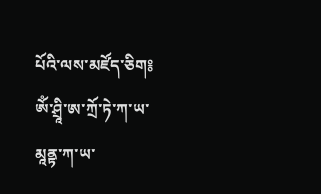པོའི་ལས་མཛོད་ཅིག༔ ཨོཾ་ཤྲཱི་ཨ་ཀྲོ་ཏེ་ཀ་ཡ་མཱནྟ་ཀ་ཡ་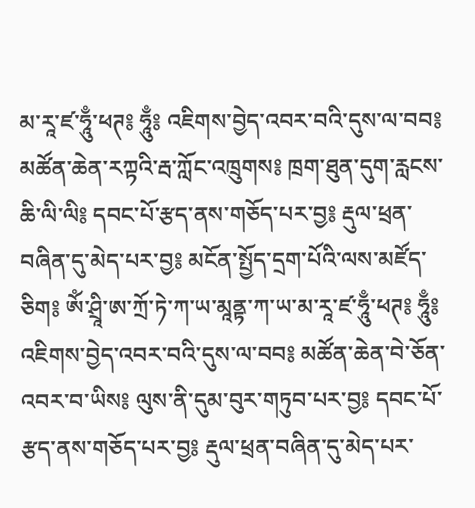མ་རཱ་ཛ་ཧཱུྃ་ཕཊ༔ ཧཱུྃ༔ འཇིགས་བྱེད་འབར་བའི་དུས་ལ་བབ༔ མཚོན་ཆེན་རཀྟའི་རྦ་ཀློང་འཁྲུགས༔ ཁྲག་ཐུན་དུག་རླངས་ཆི་ལི་ལི༔ དབང་པོ་རྩད་ནས་གཅོད་པར་བྱ༔ རྡུལ་ཕྲན་བཞིན་དུ་མེད་པར་བྱ༔ མངོན་སྤྱོད་དྲག་པོའི་ལས་མཛོད་ཅིག༔ ཨོཾ་ཤྲཱི་ཨ་ཀྲོ་ཏེ་ཀ་ཡ་མཱནྟ་ཀ་ཡ་མ་རཱ་ཛ་ཧཱུྃ་ཕཊ༔ ཧཱུྃ༔ འཇིགས་བྱེད་འབར་བའི་དུས་ལ་བབ༔ མཚོན་ཆེན་བེ་ཅོན་འབར་བ་ཡིས༔ ལུས་ནི་དུམ་བུར་གཏུབ་པར་བྱ༔ དབང་པོ་རྩད་ནས་གཅོད་པར་བྱ༔ རྡུལ་ཕྲན་བཞིན་དུ་མེད་པར་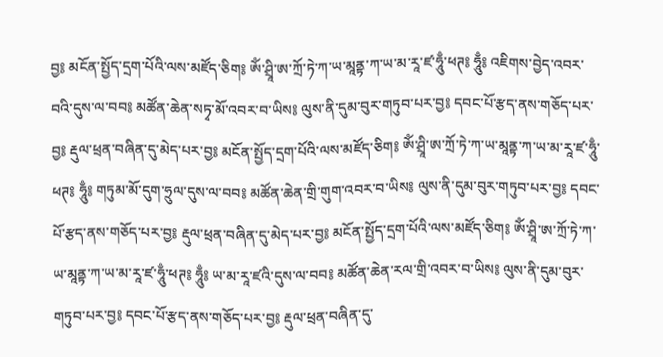བྱ༔ མངོན་སྤྱོད་དྲག་པོའི་ལས་མཛོད་ཅིག༔ ཨོཾ་ཤྲཱི་ཨ་ཀྲོ་ཏེ་ཀ་ཡ་མཱནྟ་ཀ་ཡ་མ་རཱ་ཛ་ཧཱུྃ་ཕཊ༔ ཧཱུྃ༔ འཇིགས་བྱེད་འབར་བའི་དུས་ལ་བབ༔ མཚོན་ཆེན་སཏྭ་མོ་འབར་བ་ཡིས༔ ལུས་ནི་དུམ་བུར་གཏུབ་པར་བྱ༔ དབང་པོ་རྩད་ནས་གཅོད་པར་བྱ༔ རྡུལ་ཕྲན་བཞིན་དུ་མེད་པར་བྱ༔ མངོན་སྤྱོད་དྲག་པོའི་ལས་མཛོད་ཅིག༔ ཨོཾ་ཤྲཱི་ཨ་ཀྲོ་ཏེ་ཀ་ཡ་མཱནྟ་ཀ་ཡ་མ་རཱ་ཛ་ཧཱུྃ་ཕཊ༔ ཧཱུྃ༔ གཏུམ་མོ་དུག་ཧྲུལ་དུས་ལ་བབ༔ མཚོན་ཆེན་གྲི་གུག་འབར་བ་ཡིས༔ ལུས་ནི་དུམ་བུར་གཏུབ་པར་བྱ༔ དབང་པོ་རྩད་ནས་གཅོད་པར་བྱ༔ རྡུལ་ཕྲན་བཞིན་དུ་མེད་པར་བྱ༔ མངོན་སྤྱོད་དྲག་པོའི་ལས་མཛོད་ཅིག༔ ཨོཾ་ཤྲཱི་ཨ་ཀྲོ་ཏེ་ཀ་ཡ་མཱནྟ་ཀ་ཡ་མ་རཱ་ཛ་ཧཱུྃ་ཕཊ༔ ཧཱུྃ༔ ཡ་མ་རཱ་ཛའི་དུས་ལ་བབ༔ མཚོན་ཆེན་རལ་གྲི་འབར་བ་ཡིས༔ ལུས་ནི་དུམ་བུར་གཏུབ་པར་བྱ༔ དབང་པོ་རྩད་ནས་གཅོད་པར་བྱ༔ རྡུལ་ཕྲན་བཞིན་དུ་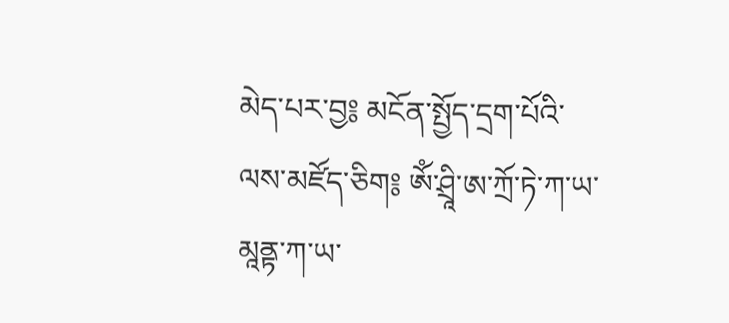མེད་པར་བྱ༔ མངོན་སྤྱོད་དྲག་པོའི་ལས་མཛོད་ཅིག༔ ཨོཾ་ཤྲཱི་ཨ་ཀྲོ་ཏེ་ཀ་ཡ་མཱནྟ་ཀ་ཡ་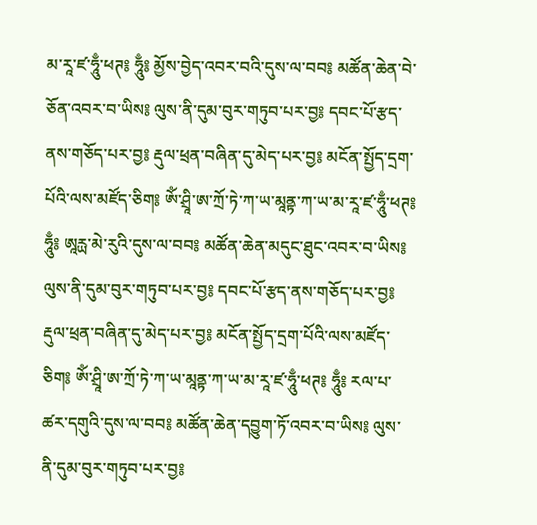མ་རཱ་ཛ་ཧཱུྃ་ཕཊ༔ ཧཱུྃ༔ མྱོས་བྱེད་འབར་བའི་དུས་ལ་བབ༔ མཚོན་ཆེན་བེ་ཅོན་འབར་བ་ཡིས༔ ལུས་ནི་དུམ་བུར་གཏུབ་པར་བྱ༔ དབང་པོ་རྩད་ནས་གཅོད་པར་བྱ༔ རྡུལ་ཕྲན་བཞིན་དུ་མེད་པར་བྱ༔ མངོན་སྤྱོད་དྲག་པོའི་ལས་མཛོད་ཅིག༔ ཨོཾ་ཤྲཱི་ཨ་ཀྲོ་ཏེ་ཀ་ཡ་མཱནྟ་ཀ་ཡ་མ་རཱ་ཛ་ཧཱུྃ་ཕཊ༔ ཧཱུྃ༔ ཨཱརྻ་མེ་རུའི་དུས་ལ་བབ༔ མཚོན་ཆེན་མདུང་ཐུང་འབར་བ་ཡིས༔ ལུས་ནི་དུམ་བུར་གཏུབ་པར་བྱ༔ དབང་པོ་རྩད་ནས་གཅོད་པར་བྱ༔ རྡུལ་ཕྲན་བཞིན་དུ་མེད་པར་བྱ༔ མངོན་སྤྱོད་དྲག་པོའི་ལས་མཛོད་ཅིག༔ ཨོཾ་ཤྲཱི་ཨ་ཀྲོ་ཏེ་ཀ་ཡ་མཱནྟ་ཀ་ཡ་མ་རཱ་ཛ་ཧཱུྃ་ཕཊ༔ ཧཱུྃ༔ རལ་པ་ཚར་དགུའི་དུས་ལ་བབ༔ མཚོན་ཆེན་དབྱུག་ཏོ་འབར་བ་ཡིས༔ ལུས་ནི་དུམ་བུར་གཏུབ་པར་བྱ༔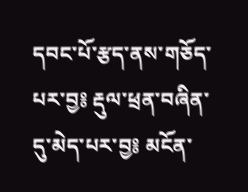དབང་པོ་རྩད་ནས་གཅོད་པར་བྱ༔ རྡུལ་ཕྲན་བཞིན་དུ་མེད་པར་བྱ༔ མངོན་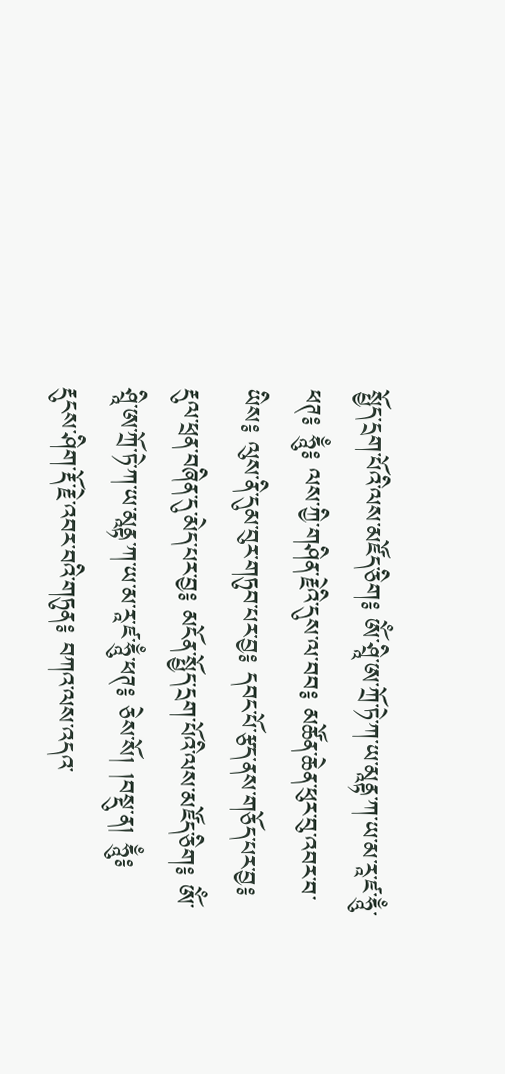སྤྱོད་དྲག་པོའི་ལས་མཛོད་ཅིག༔ ཨོཾ་ཤྲཱི་ཨ་ཀྲོ་ཏེ་ཀ་ཡ་མཱནྟ་ཀ་ཡ་མ་རཱ་ཛ་ཧཱུྃ་ཕཊ༔ ཧཱུྃ༔ ལས་ཀྱི་གཤིན་རྗེའི་དུས་ལ་བབ༔ མཚོན་ཆེན་ཕུར་བུ་འབར་བ་ཡིས༔ ལུས་ནི་དུམ་བུར་གཏུབ་པར་བྱ༔ དབང་པོ་རྩད་ནས་གཅོད་པར་བྱ༔ རྡུལ་ཕྲན་བཞིན་དུ་མེད་པར་བྱ༔ མངོན་སྤྱོད་དྲག་པོའི་ལས་མཛོད་ཅིག༔ ཨོཾ་ཤྲཱི་ཨ་ཀྲོ་ཏེ་ཀ་ཡ་མཱནྟ་ཀ་ཡ་མ་རཱ་ཛ་ཧཱུྃ་ཕཊ༔ ཅེས་སོ། །བསྡུ་ན། ཧཱུྃ༔ རྡུངས་ཤིག་རྡོ་རྗེ་འབར་བའི་གཏུན༔ བཀའ་ལས་འདའ་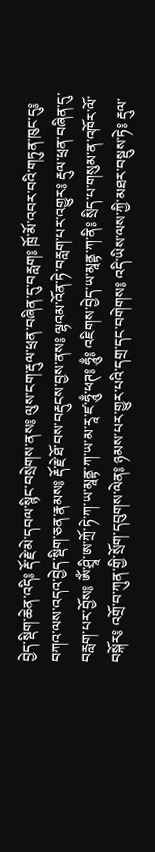བྱེད་སྡིག་ཆེན་འདི༔ རྡོ་རྗེ་མེ་དབལ་སྙིང་བསྲེགས་ནས༔ ལུས་ངག་རྡུལ་ཕྲན་བཞིན་དུ་བརླག༔ ཁྲོ་མོ་འབར་བའི་གཏུན་ཁུང་དུ༔ བཀའ་ལས་འདའ་བྱེད་སྡིག་ཅན་རྣམས༔ རྡོ་རྗེ་ཐོ་བས་བརྡུངས་བྱས་ནས༔ ལྷའམ་འོན་ཏེ་བརླག་པར་འགྱུར༔ རྡུལ་ཕྲན་བཞིན་དུ་བརླག་པར་བྱོས༔ ཨོཾ་ཤྲཱི་ཨ་ཀྲོ་ཏེ་ཀ་ཡ་མཱནྟ་ཀ་ཡ་མ་རཱ་ཛ་ཧཱུྃ་ཕཊ༔ ཧཱུྃ༔ འཇིགས་བྱེད་ཡ་མཱནྟ་ཀ་ནི༔ སྲིད་པ་གསུམ་ན་འཁོར་ལོ་བསྐོར༔ འགྲོ་བ་ཀུན་གྱི་སྲོག་དབུགས་ལེན༔ ཉམས་པར་གྱུར་པའི་དགྲ་དང་བགེགས༔ འདི་ཡིས་ལས་ཀྱི་མཐར་བསྡུས་ཏེ༔ རྡུལ་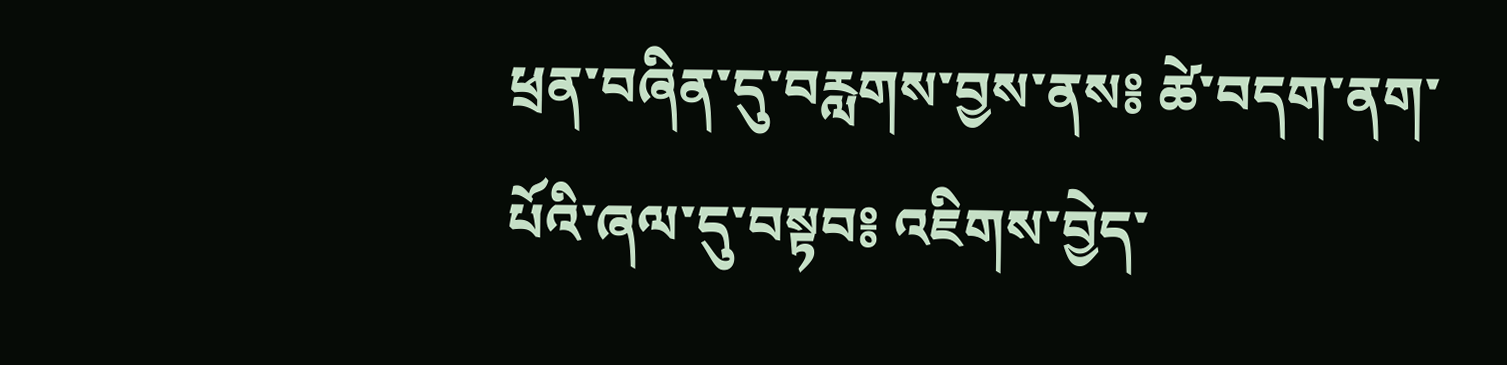ཕྲན་བཞིན་དུ་བརླགས་བྱས་ནས༔ ཚེ་བདག་ནག་པོའི་ཞལ་དུ་བསྟབ༔ འཇིགས་བྱེད་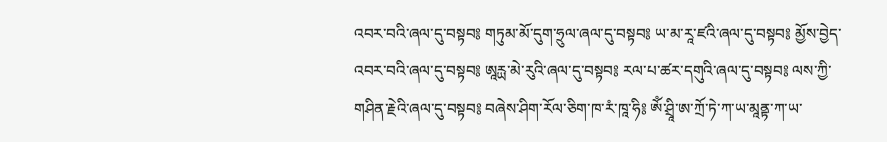འབར་བའི་ཞལ་དུ་བསྟབ༔ གཏུམ་མོ་དུག་ཧྲུལ་ཞལ་དུ་བསྟབ༔ ཡ་མ་རཱ་ཛའི་ཞལ་དུ་བསྟབ༔ མྱོས་བྱེད་འབར་བའི་ཞལ་དུ་བསྟབ༔ ཨཱརྻ་མེ་རུའི་ཞལ་དུ་བསྟབ༔ རལ་པ་ཚར་དགུའི་ཞལ་དུ་བསྟབ༔ ལས་ཀྱི་གཤིན་རྗེའི་ཞལ་དུ་བསྟབ༔ བཞེས་ཤིག་རོལ་ཅིག་ཁ་རཾ་ཁཱ་ཧི༔ ཨོཾ་ཤྲཱི་ཨ་ཀྲོ་ཏེ་ཀ་ཡ་མཱནྟ་ཀ་ཡ་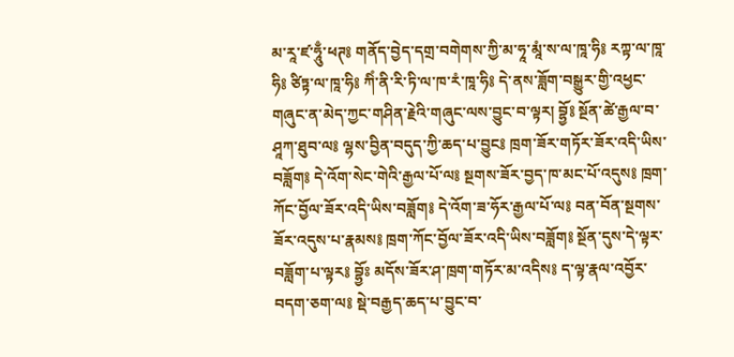མ་རཱ་ཛ་ཧཱུྃ་ཕཊ༔ གནོད་བྱེད་དགྲ་བགེགས་ཀྱི་མ་ཧཱ་མཱཾ་ས་ལ་ཁཱ་ཧི༔ རཀྟ་ལ་ཁཱ་ཧི༔ ཙིཏྟ་ལ་ཁཱ་ཧི༔ ཀིཾ་ནི་རི་ཏི་ལ་ཁ་རཾ་ཁཱ་ཧི༔ དེ་ནས་ཟློག་བསྒྱུར་གྱི་འཕྱང་གཞུང་ན་མེད་ཀྱང་གཤིན་རྗེའི་གཞུང་ལས་བྱུང་བ་ལྟར། བྷྱོ༔ སྔོན་ཚེ་རྒྱལ་བ་ཤཱཀ་ཐུབ་ལ༔ ལྷས་བྱིན་བདུད་ཀྱི་ཆད་པ་བྱུང༔ ཁྲག་ཟོར་གཏོར་ཟོར་འདི་ཡིས་བཟློག༔ དེ་འོག་སེང་གེའི་རྒྱལ་པོ་ལ༔ སྔགས་ཟོར་བྱད་ཁ་མང་པོ་འདུས༔ ཁྲག་ཀོང་བྱོལ་ཟོར་འདི་ཡིས་བཟློག༔ དེ་འོག་ཟ་ཧོར་རྒྱལ་པོ་ལ༔ བན་བོན་སྔགས་ཟོར་འདུས་པ་རྣམས༔ ཁྲག་ཀོང་བྱོལ་ཟོར་འདི་ཡིས་བཟློག༔ སྔོན་དུས་དེ་ལྟར་བཟློག་པ་ལྟར༔ བྷྱོཿ མདོས་ཟོར་ཤ་ཁྲག་གཏོར་མ་འདིས༔ ད་ལྟ་རྣལ་འབྱོར་བདག་ཅག་ལ༔ སྡེ་བརྒྱད་ཆད་པ་བྱུང་བ་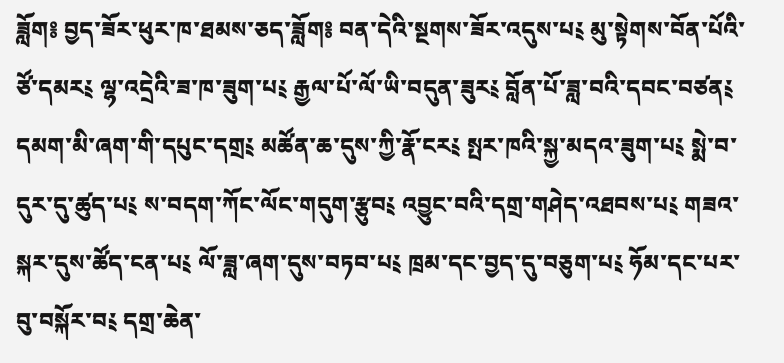ཟློག༔ བྱད་ཟོར་ཕུར་ཁ་ཐམས་ཅད་ཟློག༔ བན་དེའི་སྔགས་ཟོར་འདུས་པ༴ མུ་སྟེགས་བོན་པོའི་ཙོ་དམར༴ ལྷ་འདྲེའི་ཟ་ཁ་ཟུག་པ༴ རྒྱལ་པོ་ལོ་ཡི་བདུན་ཟུར༴ བློན་པོ་ཟླ་བའི་དབང་བཙན༴ དམག་མི་ཞག་གི་དཔུང་དགྲ༴ མཚོན་ཆ་དུས་ཀྱི་རྣོ་ངར༴ སྤར་ཁའི་སྐྱ་མདའ་ཟུག་པ༴ སྨེ་བ་དུར་དུ་ཚུད་པ༴ ས་བདག་ཀོང་ལོང་གདུག་རྩུབ༴ འབྱུང་བའི་དགྲ་གཤེད་འཐབས་པ༴ གཟའ་སྐར་དུས་ཚོད་ངན་པ༴ ལོ་ཟླ་ཞག་དུས་བཏབ་པ༴ ཁྲམ་དང་བྱད་དུ་བཅུག་པ༴ ཧོམ་དང་པར་བུ་བསྐོར་བ༴ དགྲ་ཆེན་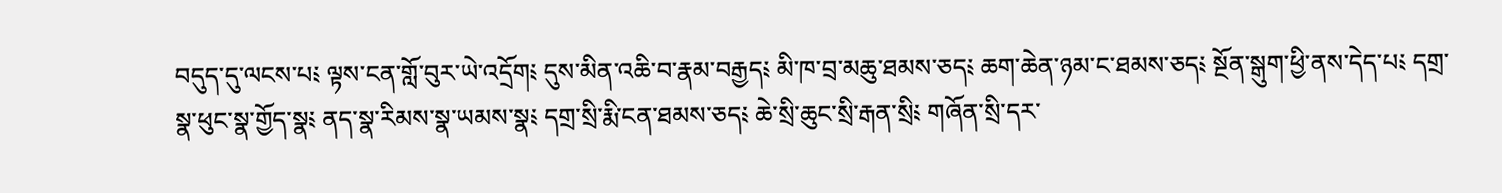བདུད་དུ་ལངས་པ༴ ལྟས་ངན་གློ་བུར་ཡེ་འདྲོག༴ དུས་མིན་འཆི་བ་རྣམ་བརྒྱད༴ མི་ཁ་བྲ་མཆུ་ཐམས་ཅད༴ ཆག་ཆེན་ཉམ་ང་ཐམས་ཅད༴ སྔོན་སྒུག་ཕྱི་ནས་དེད་པ༴ དགྲ་སྣ་ཕུང་སྣ་གྱོད་སྣ༴ ནད་སྣ་རིམས་སྣ་ཡམས་སྣ༴ དགྲ་སྲི་རྨི་ངན་ཐམས་ཅད༴ ཆེ་སྲི་ཆུང་སྲི་རྒན་སྲི༴ གཞོན་སྲི་དར་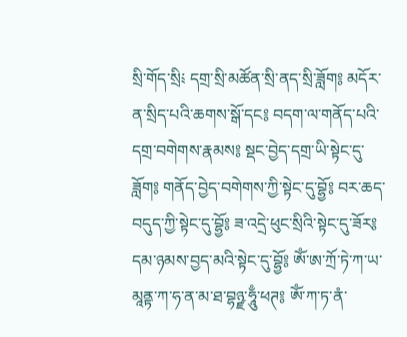སྲི་གོད་སྲི༴ དགྲ་སྲི་མཚོན་སྲི་ནད་སྲི་ཟློག༔ མདོར་ན་སྲིད་པའི་ཆགས་སྒོ་དང༔ བདག་ལ་གནོད་པའི་དགྲ་བགེགས་རྣམས༔ སྡང་བྱེད་དགྲ་ཡི་སྟེང་དུ་ཟློག༔ གནོད་བྱེད་བགེགས་ཀྱི་སྟེང་དུ་བྷྱོ༔ བར་ཆད་བདུད་ཀྱི་སྟེང་དུ་བྷྱོ༔ ཟ་འདྲེ་ཕུང་སྲིའི་སྟེང་དུ་ཟོར༔ དམ་ཉམས་བྱད་མའི་སྟེང་དུ་བྷྱོ༔ ཨོཾ་ཨ་ཀྲོ་ཏེ་ཀ་ཡ་མཱནྟ་ཀ་ཧ་ན་མ་ཐ་བྷཉྫ་ཧཱུྃ་ཕཊ༔ ཨོཾ་ཀ་ཏ་ནཾ་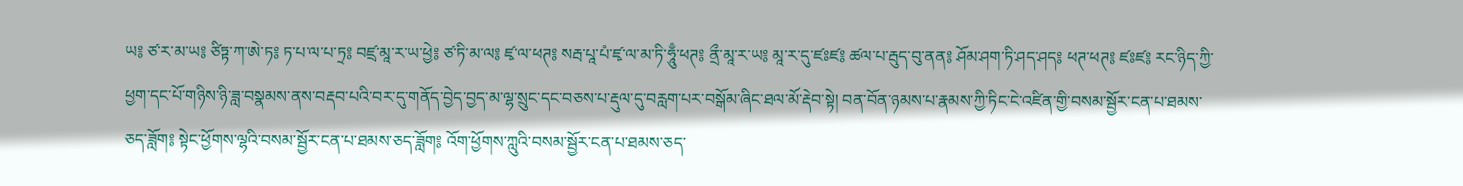ཡ༔ ཙ་ར་མ་ཡ༔ ཙིཏྟ་ཀ་ཨེ་ཏ༔ ཏ་པ་ལ་པ་ཏྲ༔ བཛྲ་མཱ་ར་ཡ་ཕྱེ༔ ཙ་ཏི་མ་ལ༔ ཛྭ་ལ་ཕཊ༔ སརྦ་པཱ་པཾ་ཛྭ་ལ་མ་ཏི་ཧཱུྃ་ཕཊ༔ ནྲྀ་མཱ་ར་ཡ༔ མཱ་ར་དུ་ཛཿཛ༔ ཚལ་པ་རྦུད་བུ་ནན༔ ཤོམ་ཤག་ཏི་ཤད་ཤད༔ ཕཊ་ཕཊ༔ ཛཿཛ༔ རང་ཉིད་ཀྱི་ཕྱག་དང་པོ་གཉིས་ཉི་ཟླ་བསྣམས་ནས་བརྡབ་པའི་བར་དུ་གནོད་བྱེད་བྱད་མ་ལྷ་སྲུང་དང་བཅས་པ་རྡུལ་དུ་བརླག་པར་བསྒོམ་ཞིང་ཐལ་མོ་རྡེབ་སྟེ། བན་བོན་ཉམས་པ་རྣམས་ཀྱི་ཏིང་ངེ་འཛིན་གྱི་བསམ་སྦྱོར་ངན་པ་ཐམས་ཅད་ཟློག༔ སྟེང་ཕྱོགས་ལྷའི་བསམ་སྦྱོར་ངན་པ་ཐམས་ཅད་ཟློག༔ འོག་ཕྱོགས་ཀླུའི་བསམ་སྦྱོར་ངན་པ་ཐམས་ཅད་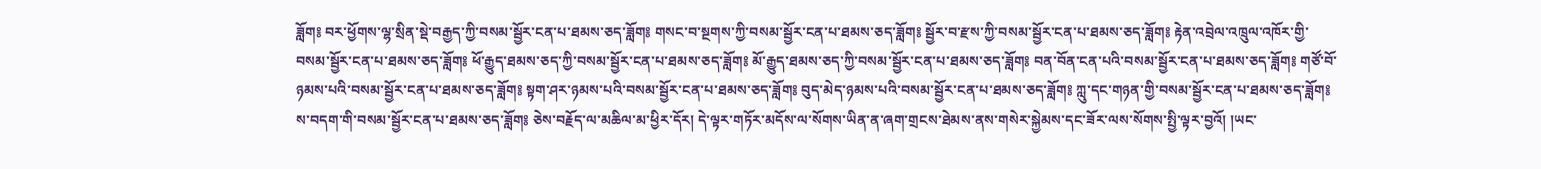ཟློག༔ བར་ཕྱོགས་ལྷ་སྲིན་སྡེ་བརྒྱད་ཀྱི་བསམ་སྦྱོར་ངན་པ་ཐམས་ཅད་ཟློག༔ གསང་བ་སྔགས་ཀྱི་བསམ་སྦྱོར་ངན་པ་ཐམས་ཅད་ཟློག༔ སྦྱོར་བ་རྫས་ཀྱི་བསམ་སྦྱོར་ངན་པ་ཐམས་ཅད་ཟློག༔ རྟེན་འབྲེལ་འཁྲུལ་འཁོར་གྱི་བསམ་སྦྱོར་ངན་པ་ཐམས་ཅད་ཟློག༔ ཕོ་རྒྱུད་ཐམས་ཅད་ཀྱི་བསམ་སྦྱོར་ངན་པ་ཐམས་ཅད་ཟློག༔ མོ་རྒྱུད་ཐམས་ཅད་ཀྱི་བསམ་སྦྱོར་ངན་པ་ཐམས་ཅད་ཟློག༔ བན་བོན་ངན་པའི་བསམ་སྦྱོར་ངན་པ་ཐམས་ཅད་ཟློག༔ གཙོ་བོ་ཉམས་པའི་བསམ་སྦྱོར་ངན་པ་ཐམས་ཅད་ཟློག༔ སྟག་ཤར་ཉམས་པའི་བསམ་སྦྱོར་ངན་པ་ཐམས་ཅད་ཟློག༔ བུད་མེད་ཉམས་པའི་བསམ་སྦྱོར་ངན་པ་ཐམས་ཅད་ཟློག༔ ཀླུ་དང་གཉན་གྱི་བསམ་སྦྱོར་ངན་པ་ཐམས་ཅད་ཟློག༔ ས་བདག་གི་བསམ་སྦྱོར་ངན་པ་ཐམས་ཅད་ཟློག༔ ཅེས་བརྗོད་ལ་མཆིལ་མ་ཕྱིར་དོར། དེ་ལྟར་གཏོར་མདོས་ལ་སོགས་ཡིན་ན་ཞག་གྲངས་ཐེམས་ནས་གསེར་སྐྱེམས་དང་ཟོར་ལས་སོགས་སྤྱི་ལྟར་བྱའོ། །ཡང་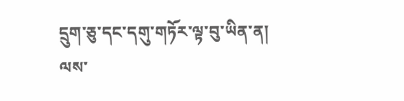དྲུག་ཅུ་དང་དགུ་གཏོར་ལྟ་བུ་ཡིན་ན། ལས་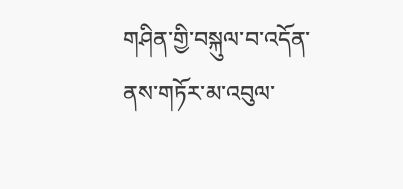གཤིན་གྱི་བསྐུལ་བ་འདོན་ནས་གཏོར་མ་འབུལ་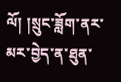ལོ། །སྲུང་ཟློག་ནར་མར་བྱེད་ན་ཐུན་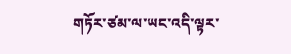གཏོར་ཙམ་ལ་ཡང་འདི་ལྟར་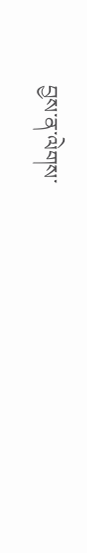བྱས་ན་ལེགས་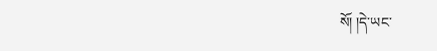སོ། །དེ་ཡང་